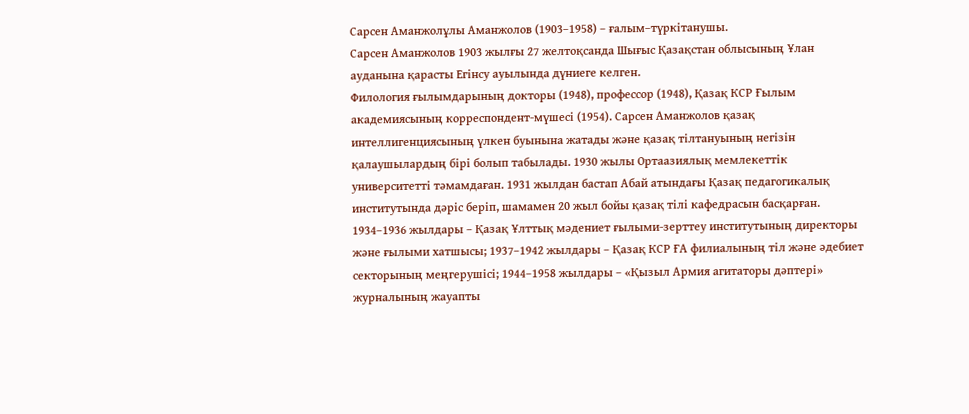Сарсен Аманжолұлы Аманжолов (1903–1958) – ғалым–түркітанушы.
Сарсен Аманжолов 1903 жылғы 27 желтоқсанда Шығыс Қазақстан облысының Ұлан ауданына қарасты Егінсу ауылында дүниеге келген.
Филология ғылымдарының докторы (1948), профессор (1948), Қазақ КСР Ғылым академиясының корреспондент-мүшесі (1954). Сарсен Аманжолов қазақ интеллигенциясының үлкен буынына жатады және қазақ тілтануының негізін қалаушылардың бірі болып табылады. 1930 жылы Ортаазиялық мемлекеттік университетті тәмамдаған. 1931 жылдан бастап Абай атындағы Қазақ педагогикалық институтында дәріс беріп, шамамен 20 жыл бойы қазақ тілі кафедрасын басқарған. 1934–1936 жылдары – Қазақ Ұлттық мәдениет ғылыми-зерттеу институтының директоры және ғылыми хатшысы; 1937–1942 жылдары – Қазақ КСР ҒА филиалының тіл және әдебиет секторының меңгерушісі; 1944–1958 жылдары – «Қызыл Армия агитаторы дәптері» журналының жауапты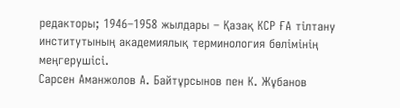редакторы; 1946–1958 жылдары – Қазақ КСР ҒА тілтану институтының академиялық терминология бөлімінің меңгерушісі.
Сарсен Аманжолов А. Байтұрсынов пен К. Жұбанов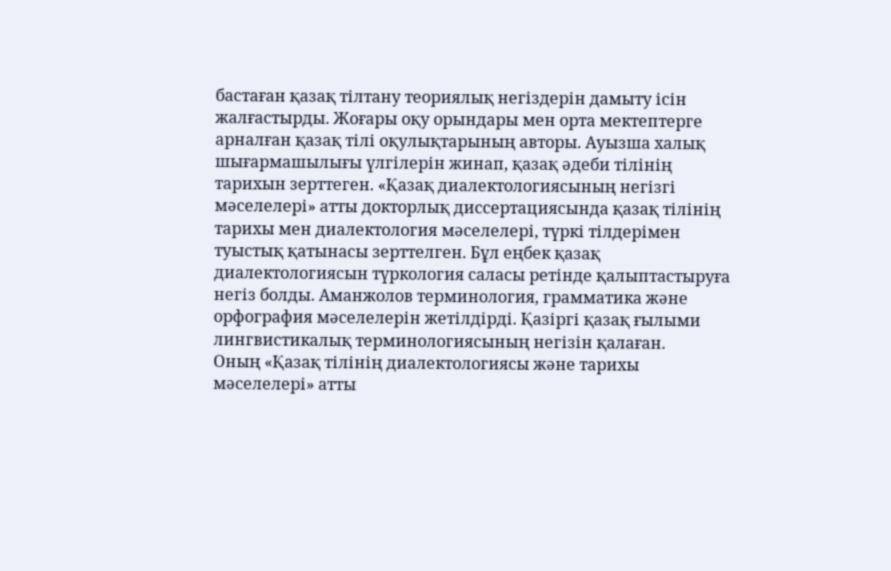бастаған қазақ тілтану теориялық негіздерін дамыту ісін жалғастырды. Жоғары оқу орындары мен орта мектептерге арналған қазақ тілі оқулықтарының авторы. Ауызша халық шығармашылығы үлгілерін жинап, қазақ әдеби тілінің тарихын зерттеген. «Қазақ диалектологиясының негізгі мәселелері» атты докторлық диссертациясында қазақ тілінің тарихы мен диалектология мәселелері, түркі тілдерімен туыстық қатынасы зерттелген. Бұл еңбек қазақ диалектологиясын түркология саласы ретінде қалыптастыруға негіз болды. Аманжолов терминология, грамматика және орфография мәселелерін жетілдірді. Қазіргі қазақ ғылыми лингвистикалық терминологиясының негізін қалаған.
Оның «Қазақ тілінің диалектологиясы және тарихы мәселелері» атты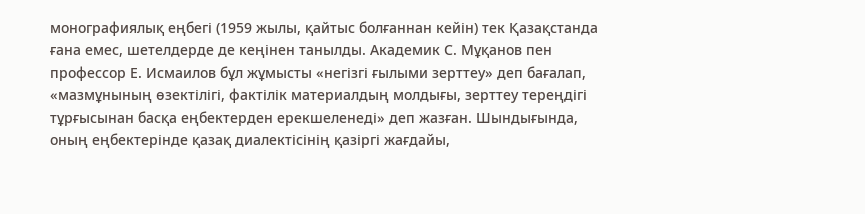монографиялық еңбегі (1959 жылы, қайтыс болғаннан кейін) тек Қазақстанда ғана емес, шетелдерде де кеңінен танылды. Академик С. Мұқанов пен профессор Е. Исмаилов бұл жұмысты «негізгі ғылыми зерттеу» деп бағалап, «мазмұнының өзектілігі, фактілік материалдың молдығы, зерттеу тереңдігі тұрғысынан басқа еңбектерден ерекшеленеді» деп жазған. Шындығында, оның еңбектерінде қазақ диалектісінің қазіргі жағдайы,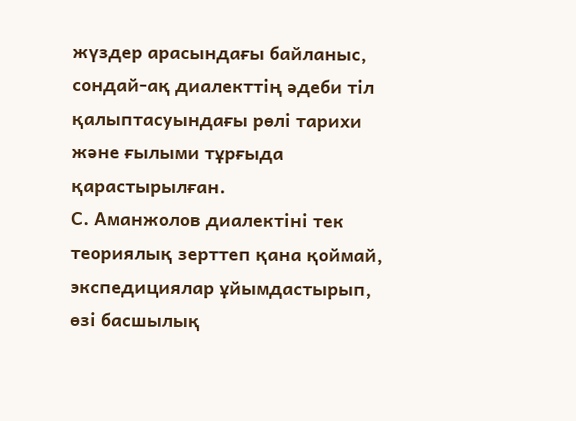жүздер арасындағы байланыс, сондай-ақ диалекттің әдеби тіл қалыптасуындағы рөлі тарихи және ғылыми тұрғыда қарастырылған.
С. Аманжолов диалектіні тек теориялық зерттеп қана қоймай, экспедициялар ұйымдастырып, өзі басшылық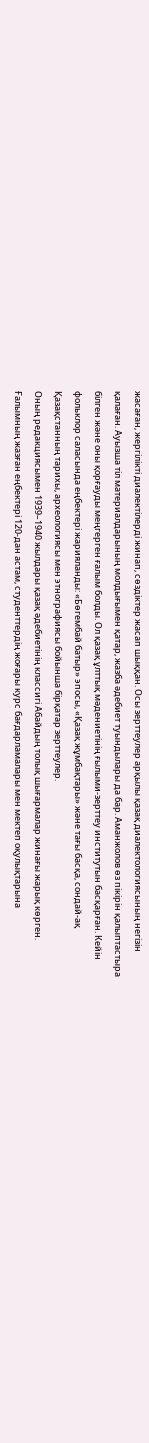жасаған, жергілікті диалектілерді жинап, сөздіктер жасап шыққан. Осы зерттеулер арқылы қазақ диалектологиясының негізін қалаған. Ауызша тіл материалдарының молдығымен қатар, жазба әдебиет туындылары да бар. Аманжолов өз пікірін қалыптастыра білген және оны қорғауды меңгерген ғалым болды. Ол қазақ ұлттық мәдениетінің ғылыми-зерттеу институтын басқарған. Кейін фольклор саласында еңбектері жарияланды: «Бөгембай батыр» эпосы, «Қазақ жұмбақтары» және тағы басқа, сондай-ақ Қазақстанның тарихы, археологиясы мен этнографиясы бойынша бірқатар зерттеулер.
Оның редакциясымен 1939–1940 жылдары қазақ әдебиетінің классигі Абайдың толық шығармалар жинағы жарық көрген.
Ғалымның жазған еңбектері 120-дан астам, студенттердің жоғары курс бағдарламалары мен мектеп оқулықтарына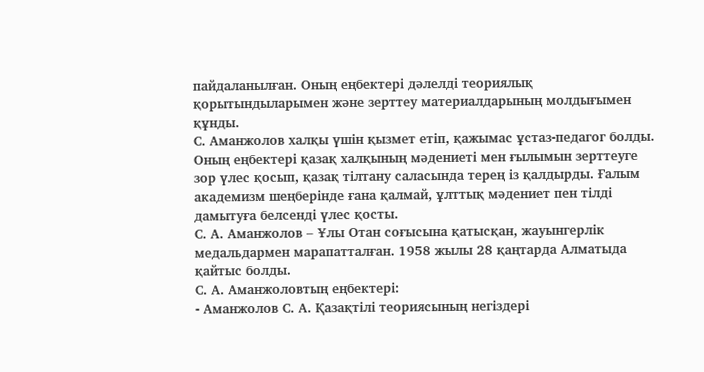пайдаланылған. Оның еңбектері дәлелді теориялық қорытындыларымен және зерттеу материалдарының молдығымен құнды.
С. Аманжолов халқы үшін қызмет етіп, қажымас ұстаз-педагог болды. Оның еңбектері қазақ халқының мәдениеті мен ғылымын зерттеуге зор үлес қосып, қазақ тілтану саласында терең із қалдырды. Ғалым академизм шеңберінде ғана қалмай, ұлттық мәдениет пен тілді дамытуға белсенді үлес қосты.
С. А. Аманжолов – Ұлы Отан соғысына қатысқан, жауынгерлік медальдармен марапатталған. 1958 жылы 28 қаңтарда Алматыда қайтыс болды.
С. А. Аманжоловтың еңбектері:
- Аманжолов С. А. Қазақтілі теориясының негіздері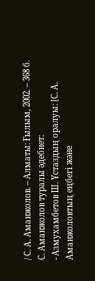/ С. А. Аманжолов. – Алматы: Ғылым, 2002. – 368 б.
С. Аманжолов туралы әдебиет:
- Азмухамбетов Ш. Ұстаздың оралуы: [С. А. Аманжоловтың еңбегі және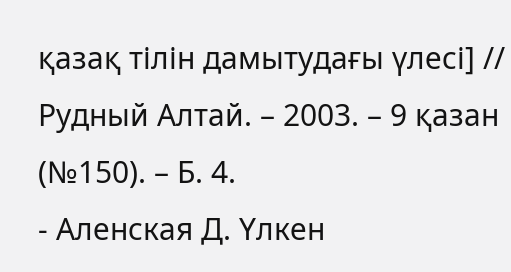қазақ тілін дамытудағы үлесі] // Рудный Алтай. – 2003. – 9 қазан (№150). – Б. 4.
- Аленская Д. Үлкен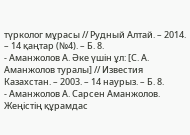түрколог мұрасы // Рудный Алтай. – 2014. – 14 қаңтар (№4). – Б. 8.
- Аманжолов А. Әке үшін ұл: [С. А. Аманжолов туралы] // Известия Казахстан. – 2003. – 14 наурыз. – Б. 8.
- Аманжолов А. Сарсен Аманжолов. Жеңістің құрамдас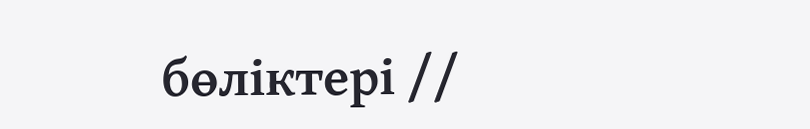бөліктері //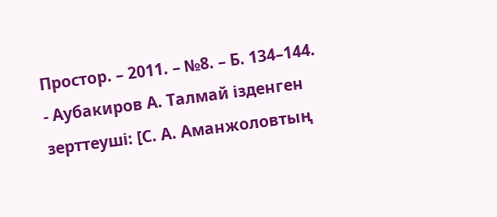Простор. – 2011. – №8. – Б. 134–144.
- Аубакиров А. Талмай ізденген зерттеуші: [С. А. Аманжоловтың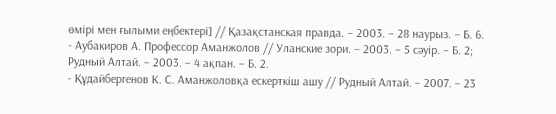өмірі мен ғылыми еңбектері] // Қазақстанская правда. – 2003. – 28 наурыз. – Б. 6.
- Аубакиров А. Профессор Аманжолов // Уланские зори. – 2003. – 5 сәуір. – Б. 2; Рудный Алтай. – 2003. – 4 ақпан. – Б. 2.
- Құдайбергенов К. С. Аманжоловқа ескерткіш ашу // Рудный Алтай. – 2007. – 23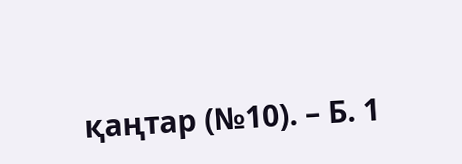қаңтар (№10). – Б. 1